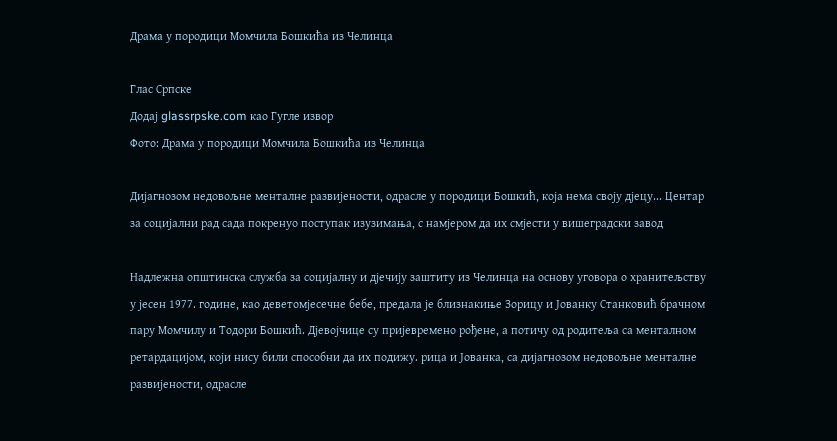Драма у породици Момчила Бошкића из Челинца

Глас Српске
Додај glassrpske.com као Гугле извор
Фото: Драма у породици Момчила Бошкића из Челинца

Дијагнозом недовољне менталне развијености, одрасле у породици Бошкић, која нема своју дјецу... Центар за социјални рад сада покренуо поступак изузимања, с намјером да их смјести у вишеградски завод

Надлежна општинска служба за социјалну и дјечију заштиту из Челинца на основу уговора о хранитељству у јесен 1977. године, као деветомјесечне бебе, предала је близнакиње Зорицу и Јованку Станковић брачном пару Момчилу и Тодори Бошкић. Дјевојчице су пријевремено рођене, а потичу од родитеља са менталном ретардацијом, који нису били способни да их подижу. рица и Јованка, са дијагнозом недовољне менталне развијености, одрасле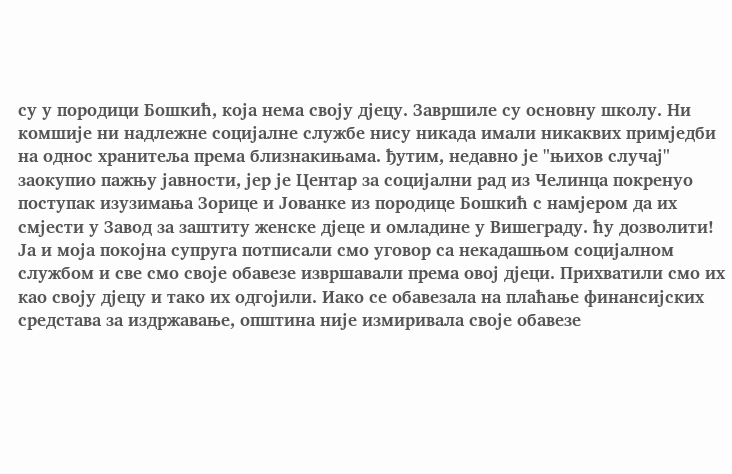су у породици Бошкић, која нема своју дјецу. Завршиле су основну школу. Ни комшије ни надлежне социјалне службе нису никада имали никаквих примједби на однос хранитеља према близнакињама. ђутим, недавно је "њихов случај" заокупио пажњу јавности, јер је Центар за социјални рад из Челинца покренуо поступак изузимања Зорице и Јованке из породице Бошкић с намјером да их смјести у Завод за заштиту женске дјеце и омладине у Вишеграду. ћу дозволити! Ја и моја покојна супруга потписали смо уговор са некадашњом социјалном службом и све смо своје обавезе извршавали према овој дјеци. Прихватили смо их као своју дјецу и тако их одгојили. Иако се обавезала на плаћање финансијских средстава за издржавање, општина није измиривала своје обавезе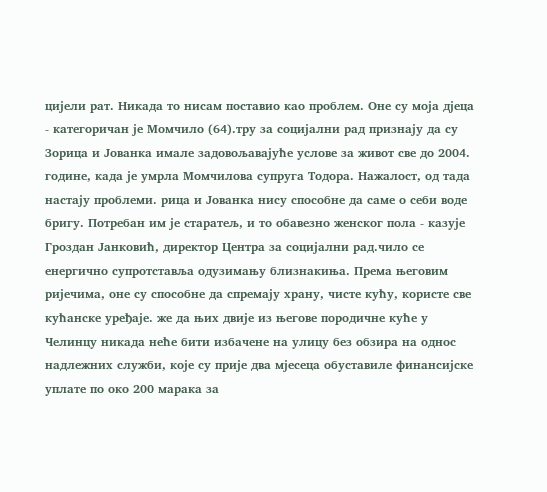цијели рат. Никада то нисам поставио као проблем. Оне су моја дјеца - категоричан је Момчило (64).тру за социјални рад признају да су Зорица и Јованка имале задовољавајуће услове за живот све до 2004. године, када је умрла Момчилова супруга Тодора. Нажалост, од тада настају проблеми. рица и Јованка нису способне да саме о себи воде бригу. Потребан им је старатељ, и то обавезно женског пола - казује Гроздан Јанковић, директор Центра за социјални рад.чило се енергично супротставља одузимању близнакиња. Према његовим ријечима, оне су способне да спремају храну, чисте кућу, користе све кућанске уређаје. же да њих двије из његове породичне куће у Челинцу никада неће бити избачене на улицу без обзира на однос надлежних служби, које су прије два мјесеца обуставиле финансијске уплате по око 200 марака за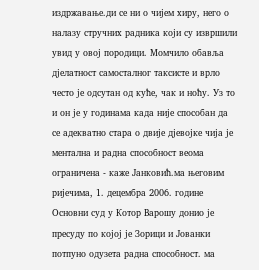издржавање.ди се ни о чијем хиру, него о налазу стручних радника који су извршили увид у овој породици. Момчило обавља дјелатност самосталног таксисте и врло често је одсутан од куће, чак и ноћу. Уз то и он је у годинама када није способан да се адекватно стара о двије дјевојке чија је ментална и радна способност веома ограничена - каже Јанковић.ма његовим ријечима, 1. децембра 2006. године Основни суд у Котор Варошу донио је пресуду по којој је Зорици и Јованки потпуно одузета радна способност. ма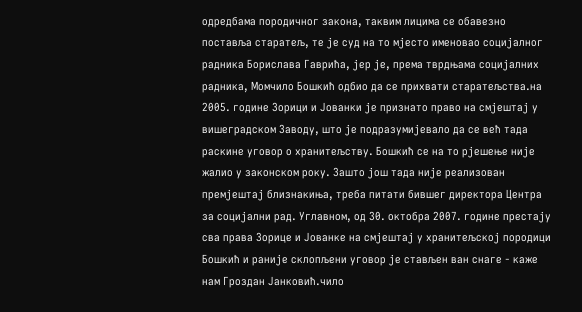одредбама породичног закона, таквим лицима се обавезно поставља старатељ, те је суд на то мјесто именовао социјалног радника Борислава Гаврића, јер је, према тврдњама социјалних радника, Момчило Бошкић одбио да се прихвати старатељства.на 2005. године Зорици и Јованки је признато право на смјештај у вишеградском Заводу, што је подразумијевало да се већ тада раскине уговор о хранитељству. Бошкић се на то рјешење није жалио у законском року. Зашто још тада није реализован премјештај близнакиња, треба питати бившег директора Центра за социјални рад. Углавном, од 30. октобра 2007. године престају сва права Зорице и Јованке на смјештај у хранитељској породици Бошкић и раније склопљени уговор је стављен ван снаге - каже нам Гроздан Јанковић.чило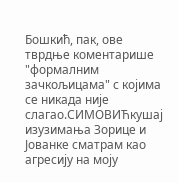Бошкић, пак, ове тврдње коментарише "формалним зачкољицама" с којима се никада није слагао.СИМОВИЋкушај изузимања Зорице и Јованке сматрам као агресију на моју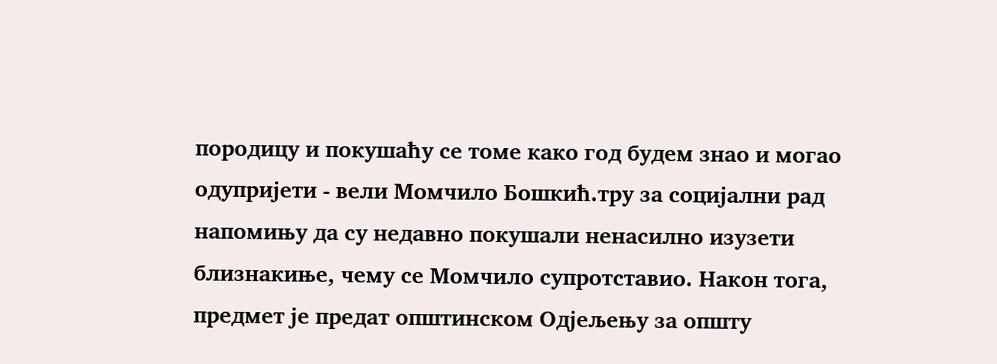породицу и покушаћу се томе како год будем знао и могао одупријети - вели Момчило Бошкић.тру за социјални рад напомињу да су недавно покушали ненасилно изузети близнакиње, чему се Момчило супротставио. Након тога, предмет је предат општинском Одјељењу за општу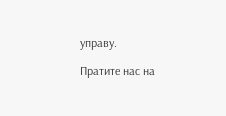управу.

Пратите нас на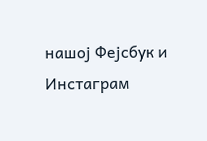нашој Фејсбук и Инстаграм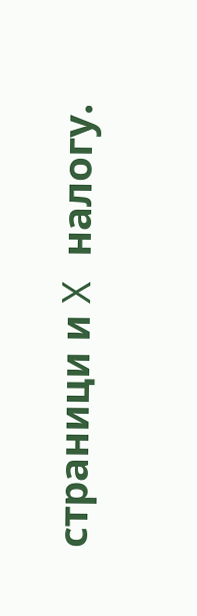страници и X налогу.